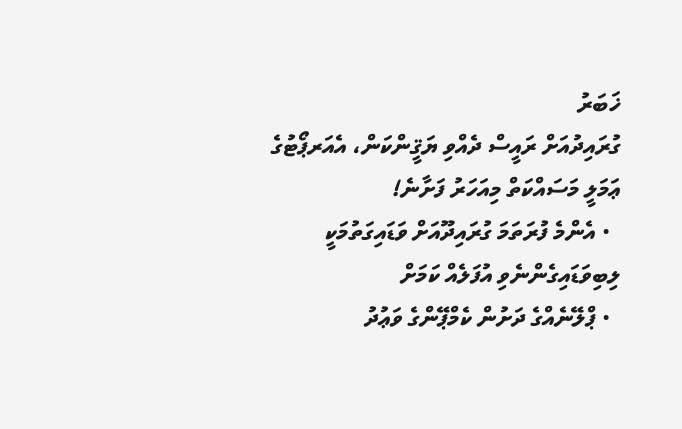ޚަބަރު
ގުރައިދުއަށް ރައީސް ދެއްވި ޔަޤީންކަން، އެއަރޕޯޓުގެ ޢަމަލީ މަސައްކަތް މިއަހަރު ފަށާނެ!
  • އެންމެ ފުރަތަމަ ގުރައިދޫއަށް ވަޑައިގަތުމަކީ ލިބިވަޑައިގެންނެވި އުފަލެއް ކަމަށް
  • ޕްލޭނެއްގެ ދަށުން ކެމްޕޭންގެ ވަޢުދު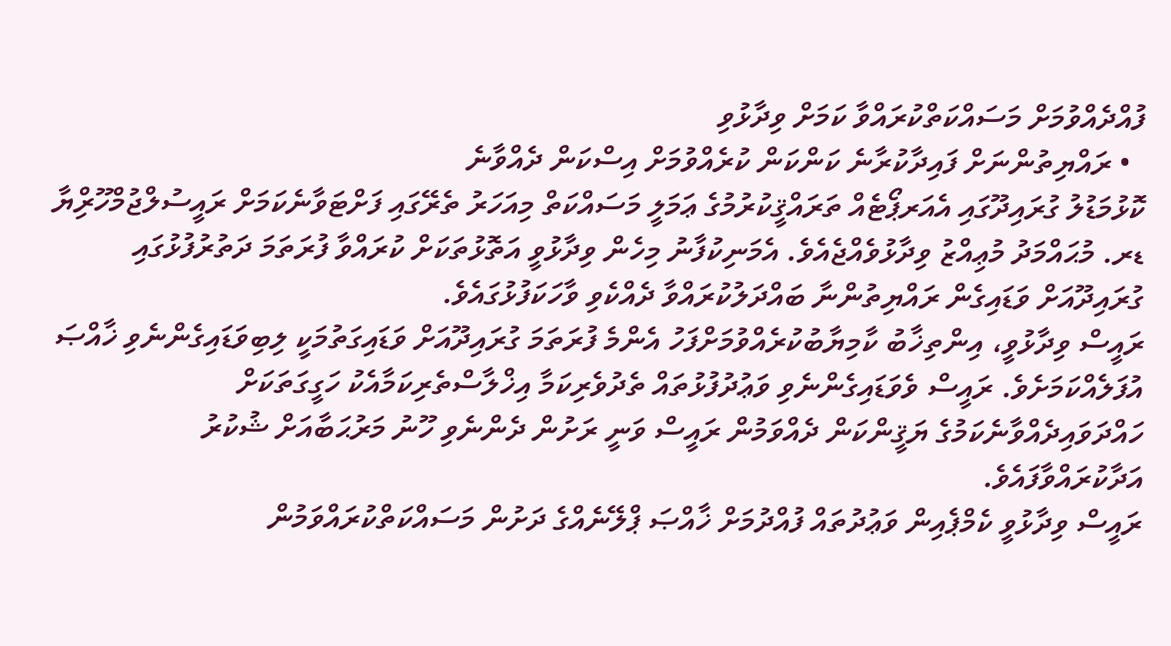ފުއްދެއްވުމަށް މަސައްކަތްކުރައްވާ ކަމަށް ވިދާޅުވި
  • ރައްޔިތުންނަށް ފައިދާކުރާނެ ކަންކަން ކުރެއްވުމަށް އިސްކަން ދެއްވާނެ
ކޮޅުމަޑުލު ގުރައިދޫގައި އެއަރޕޯޓެއް ތަރައްޤީކުރުމުގެ ޢަމަލީ މަސައްކަތް މިއަހަރު ތެރޭގައި ފަށްޓަވާނެކަމަށް ރައީސުލްޖުމްހޫރިްޔާ ޑރ. މުޙައްމަދު މުޢިއްޒު ވިދާޅުވެއްޖެއެވެ. އެމަނިކުފާނު މިހެން ވިދާޅުވީ އަތޮޅުތަކަށް ކުރައްވާ ފުރަތަމަ ދަތުރުފުޅުގައި ގުރައިދޫއަށް ވަޑައިގެން ރައްޔިތުންނާ ބައްދަލުކުރައްވާ ދެއްކެވި ވާހަކަފުޅުގައެވެ.
ރައީސް ވިދާޅުވީ، އިންތިޚާބު ކާމިޔާބުކުރެއްވުމަށްފަހު އެންމެ ފުރަތަމަ ގުރައިދޫއަށް ވަޑައިގަތުމަކީ ލިބިވަޑައިގެންނެވި ޚާއްޞަ އުފަލެއްކަމަށެވެ. ރައީސް ވެވަޑައިގެންނެވި ވަޢުދުފުޅުތައް ތެދުވެރިކަމާ އިޚްލާސްތެރިކަމާއެކު ހަގީގަތަކަށް ހައްދަވައިދެއްވާނެކަމުގެ ޔަޤީންކަން ދެއްވަމުން ރައީސް ވަނީ ރަށުން ދެންނެވި ހޫނު މަރުޙަބާއަށް ޝުކުރު އަދާކުރައްވާފައެވެ.
ރައީސް ވިދާޅުވީ ކެމްޕެއިން ވަޢުދުތައް ފުއްދުމަށް ޚާއްޞަ ޕްލޭނެއްގެ ދަށުން މަސައްކަތްކުރައްވަމުން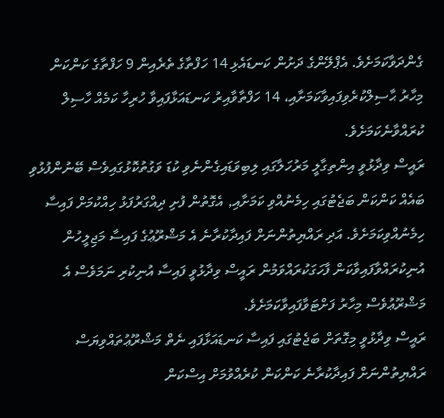ގެންދަވާކަމަށެވެ. އެޕްލޭންގެ ދަށުން ކަނޑައެޅި 14 ހަފްތާގެ ތެރެއިން 9 ހަފްތާގެ ކަންކަން މިހާރު ޙާސިލްކުރެވިފައިވާކަމަށާއި، 14 ހަފްތާވާއިރު ކަނޑައަޅާފައިވާ ހުރިހާ ކަމެއް ހާސިލް ކުރައްވާނެކަމަށެވެ.
ރައީސް ވިދާޅުވީ އިންތިގާލީ މަރުހަލާގައި ލިބިވަޑައިގެންނެވި ކުޑަ ވަގުތުކޮޅުގައިވެސް ބޭނުންފުޅުވި ބައެއް ކަންކަން ބަޖެޓުގައި ހިމެނުއްވި ކަމަށާއި, އެގޮތުން ފުށި ދިއްގަރުފަޅު ހިއްކުމަށް ފައިސާ ހިމެނުއްވިކަމަށެވެ. އަދި ރައްޔިތުންނަށް ފައިދާކުރާނެ އެ މަޝްރޫޢުގެ ފައިސާ މަޖިލީހުން އުނިކުރައްވާފައިވާކަން ފާހަގަކުރައްވަމުން ރައީސް ވިދާޅުވީ ފައިސާ އުނިކުރި ނަމަވެސް އެ މަޝްރޫޢުވެސް މިހާރު ފަށްޓަވާފައިވާކަމަށެވެ.
ރައީސް ވިދާޅުވީ މިގޮތަށް ބަޖެޓުގައި ފައިސާ ކަނޑައަޅާފައި ނެތް މަޝްރޫޢުތައްވިޔަސް ރައްޔިތުންނަށް ފައިދާކުރާނެ ކަންކަން ކުރެއްވުމަށް އިސްކަން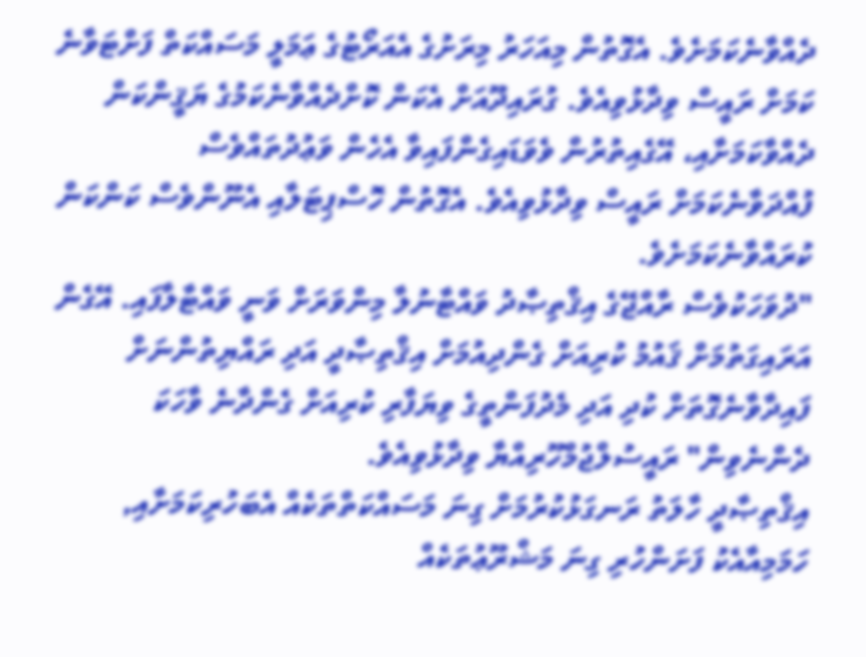ދެއްވާނެކަމަށެވެ. އެގޮތުން މިއަހަރު މިރަށުގެ އެއަރޯޓުގެ ޢަމަލީ މަސައްކަތް ފަށްޓަވާނެ ކަމަށް ރައީސް ވިދާޅުވިއެވެ. ގުރައިދޫއަށް އެކަން ކޮށްދެއްވާނެކަމުގެ ޔަޤީންކަން ދެއްވާކަމަށާއި، އޭގެއިތުރުން ވެވަޑައިގެންފައިވާ އެހެން ވަޢުދުތައްވެސް ފުއްދަވާނެކަމަށް ރައީސް ވިދާޅުވިއެވެ. އެގޮތުން ހޮސްޕިޓަލާއި އެނޫންވެސް ކަންކަން ކުރައްވާނެކަމަށެވެ.
"ދުވަހަކުވެސް ރާއްޖޭގެ އިޤްތިޞާދު ވައްޓާނުލާ މިންވަރަށް ވަނީ ވައްޓާލާފައި. އޭގެން އަރައިގަތުމަށް ޤައުމު ކުރިއަށް ގެންދިއުމަށް އިޤްތިޞާދީ އަދި ރައްޔިތުންނަށް ފައިދާވާނެގޮތަށް ކުދި އަދި މެދުފަންތީގެ ވިޔަފާރި ކުރިއަށް ގެންދާނެ ވާހަކަ ދެންނެވިން" ރައީސުލްޖުމްހޫރިއްޔާ ވިދާޅުވިއެވެ.
އިޤްތިޞާދީ ހާލަތު ރަނގަޅުކުރުމަށް ގިނަ މަސައްކަތްތަކެއް އެބަހުރިކަމަށާއި, ހަމަމިއާއެކު ފަށަންހުރި ގިނަ މަޝްރޫޢުތަކެއް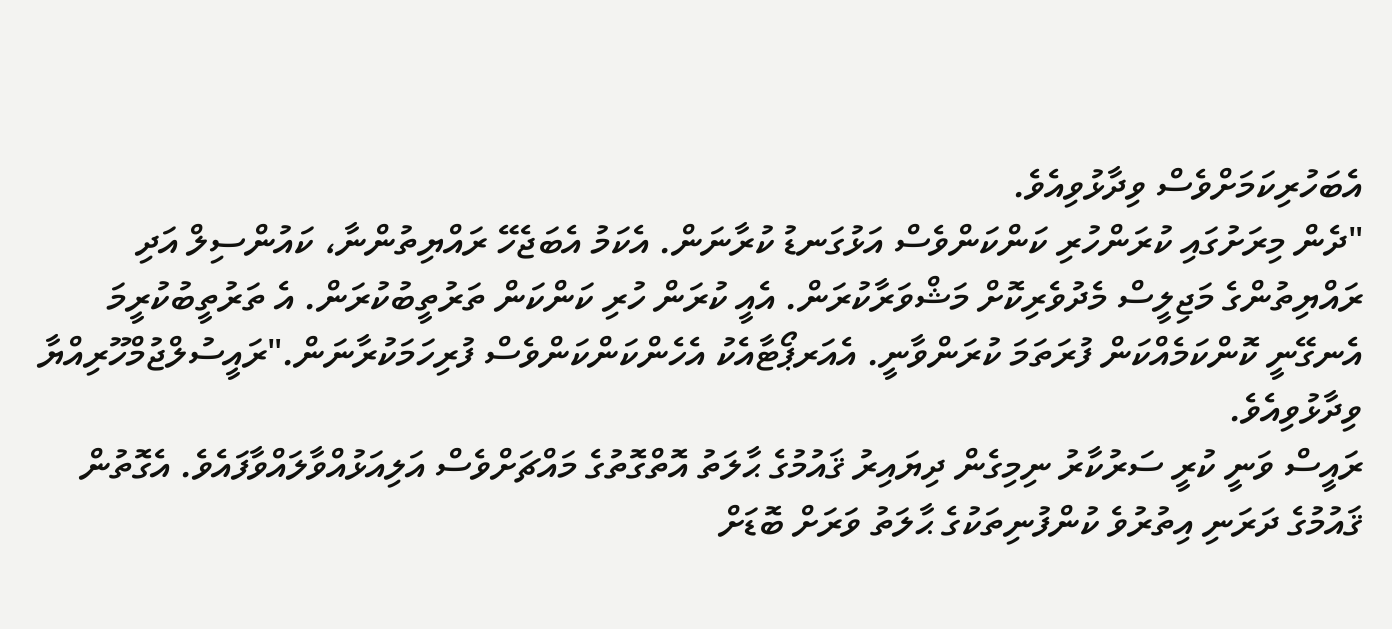އެބަހުރިކަމަށްވެސް ވިދާޅުވިއެވެ.
"ދެން މިރަށުގައި ކުރަންހުރި ކަންކަންވެސް އަޅުގަނޑު ކުރާނަން. އެކަމު އެބަޖެހޭ ރައްޔިތުންނާ، ކައުންސިލް އަދި ރައްޔިތުންގެ މަޖިލީސް މެދުވެރިކޮށް މަޝްވަރާކުރަން. އެއީ ކުރަން ހުރި ކަންކަން ތަރުތީބުކުރަން. އެ ތަރުތީބުކުރީމަ އެނގޭނީ ކޮންކަމެއްކަން ފުރަތަމަ ކުރަންވާނީ. އެއަރޕޯޓާއެކު އެހެންކަންކަންވެސް ފުރިހަމަކުރާނަން."ރައީސުލްޖުމްހޫރިއްޔާ ވިދާޅުވިއެވެ.
ރައީސް ވަނީ ކުރީ ސަރުކާރު ނިމިގެން ދިޔައިރު ޤައުމުގެ ޙާލަތު އޮތްގޮތުގެ މައްޗަށްވެސް އަލިއަޅުއްވާލައްވާފައެވެ. އެގޮތުން ޤައުމުގެ ދަރަނި އިތުރުވެ ކުންފުނިތަކުގެ ޙާލަތު ވަރަށް ބޮޑަށް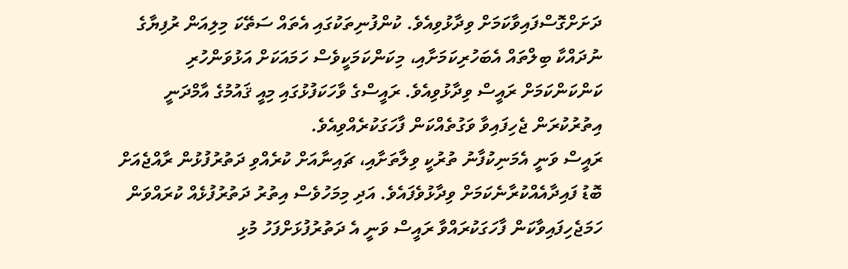ދަށަށްގޮސްފައިވާކަމަށް ވިދާޅުވިއެވެ. ކުންފުނިތަކުގައި އެތައް ސަތޭކަ މިލިއަން ރުފިޔާގެ ނުދައްކާ ބިލްތައް އެބަހުރިކަމަށާއި، މިކަންކަމަކީވެސް ހަމައަކަށް އަޅުވަންހުރި ކަންކަންކަމަށް ރައީސް ވިދާޅުވިއެވެ. ރައީސްގެ ވާހަކަފުޅުގައި މިއީ ޤައުމުގެ އާމްދަނީ އިތުރުކުރަން ޖެހިފައިވާ ވަގުތެއްކަން ފާހަގަކުރެއްވިއެވެ.
ރައީސް ވަނީ އެމަނިކުފާނު ތުރުކީ ވިލާތަށާއި، ޗައިނާއަށް ކުރެއްވި ދަތުރުފުޅުން ރާއްޖެއަށް ބޮޑު ފައިދާއެއްކުރާނެކަމަށް ވިދާޅުވެފައެވެ. އަދި މިމަހުވެސް އިތުރު ދަތުރުފުޅެއް ކުރައްވަން ހަމަޖެހިފައިވާކަން ފާހަގަކުރައްވާ ރައީސް ވަނީ އެ ދަތުރުފުޅަށްފަހު މުޅި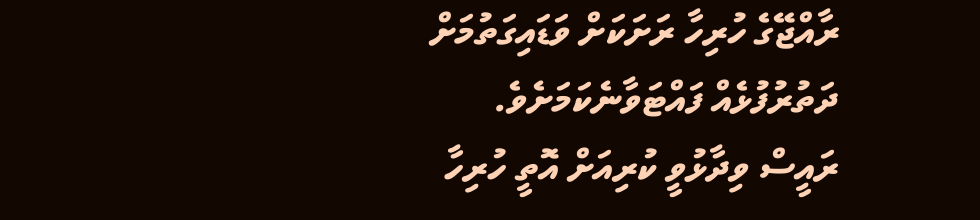ރާއްޖޭގެ ހުރިހާ ރަށަކަށް ވަޑައިގަތުމަށް ދަތުރުފުޅެއް ފައްޓަވާނެކަމަށެވެ.
ރައީސް ވިދާޅުވީ ކުރިއަށް އޮތީ ހުރިހާ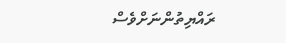ރައްޔިތުންނަށްވެސް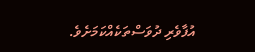އުފާވެރި ދުވަސްތަކެއްކަމަށެވެ.